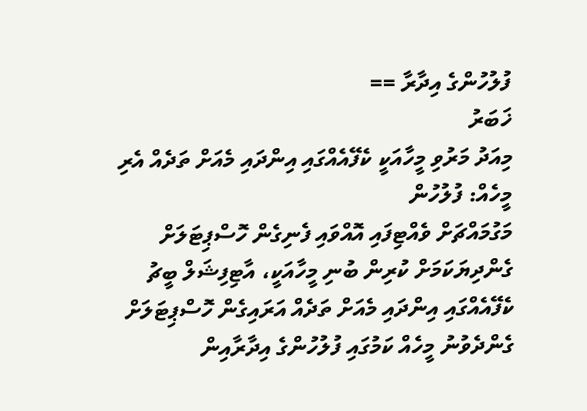ފުލުހުންގެ އިދާރާ ==
ޚަބަރު
މިއަދު މަރުވި މީހާއަކީ ކެފޭއެއްގައި އިންދައި މެއަށް ތަދެއް އެރި މީހެއް: ފުލުހުން
މަގުމައްޗަށް ވެއްޓިފައި އޮއްވައި ފެނިގެން ހޮސްޕިޓަލަށް ގެންދިޔަކަމަށް ކުރިން ބުނި މީހާއަކީ، އާޓިފިޝަލް ބީޗު ކެފޭއެއްގައި އިންދައި މެއަށް ތަދެއް އަރައިގެން ހޮސްޕިޓަލަށް ގެންދެވުނު މީހެއް ކަމުގައި ފުލުހުންގެ އިދާރާއިން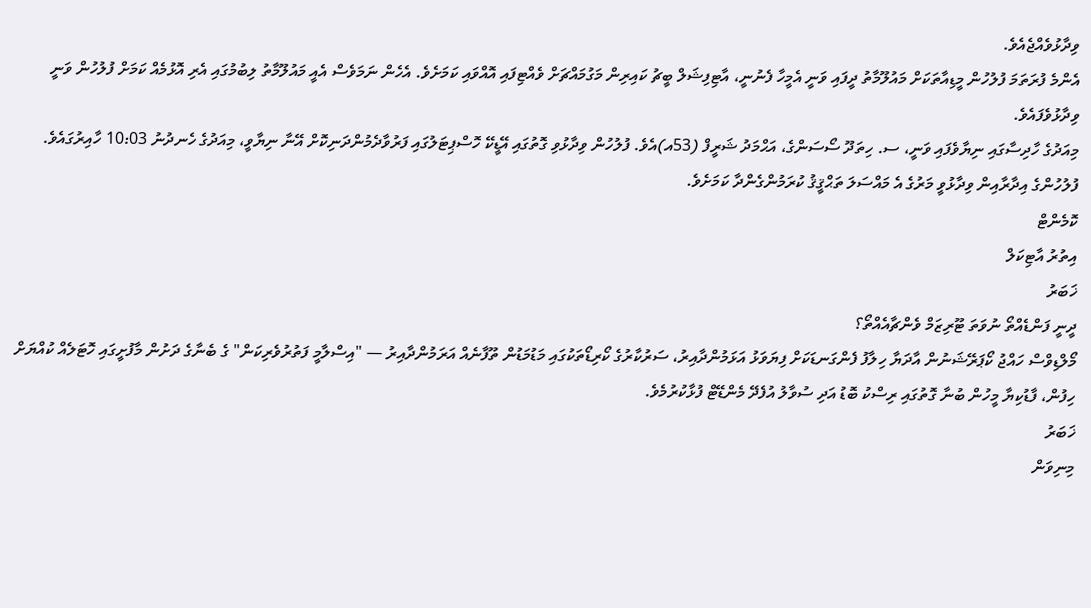ވިދާޅުވެއްޖެއެވެ.
އެންމެ ފުރަތަމަ ފުލުހުން މީޑިއާތަކަށް މައުލޫމާތު ދީފައި ވަނީ އެމީހާ ފެނުނީ، އާޓިފިޝަލް ބީޗު ކައިރިން މަގުމައްޗަށް ވެއްޓިފައި އޮއްވައި ކަމަށެވެ. އެހެން ނަމަވެސް އެއީ މައުލޫމާތު ލިބުމުގައި އެރި އޮޅުމެއް ކަމަށް ފުލުހުން ވަނީ ވިދާޅުވެފައެވެ.
މިއަދުގެ ހާދިސާގައި ނިޔާވެފައި ވަނީ، ސ. ހިތަދޫ ސޯސަންގެ، އަޙްމަދު ޝަރީފް (53އ)އެވެ. ފުލުހުން ވިދާޅުވި ގޮތުގައި އޭޑީކޭ ހޮސްޕިޓަލުގައި ފަރުވާދެމުންދަނިކޮށް އޭނާ ނިޔާވީ، މިއަދުގެ ހެނދުނު 10:03 ހާއިރުގައެވެ.
ފުލުހުންގެ އިދާރާއިން ވިދާޅުވީ މަރުގެ އެ މައްސަލަ ތަޙްޤީޤު ކުރަމުންގެންދާ ކަމަށެވެ.
ކޮމެންޓް
އިތުރު އާޓިކަލް
ޚަބަރު
ދީނީ ފަންޑެއްތޯ ނުވަތަ ޓޫރިޒަމް ވެންޗާއެއްތޯ؟
މޯލްޑިވްސް ހައްޖު ކޯޕަރޭޝަނުން އާދަޔާ ހިލާފު ފެންގަނޑަކަށް ފިޔަވަޅު އަޅަމުންދާއިރު، ސަރުކާރުގެ ކޯރިޑޯތަކުގައި މަޑުމަޑުން ތޫފާނެއް އަރަމުންދާއިރު — "އިސްލާމީ ފަތުރުވެރިކަން" ގެ ބެނާގެ ދަށުން މާފުށީގައި ހޮޓަލެއް ކުއްޔަށް ހިފުން، ފާޑުކިޔާ މީހުން ބުނާ ގޮތުގައި ރިސްކު ބޮޑު އަދި ސުވާލު އުފެދޭ މެންޑޭޓް ފުޅާކުރުމެވެ.
ޚަބަރު
މިނިވަން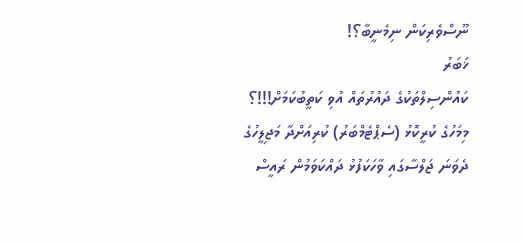ނޫސްވެރިކަން ނިމެނީބާ؟!
ޚަބަރު
ކައުންސިލްތަކުގެ ދައުރުތައް އުވި ކަތީބުކަމަށް!!!؟
މިމަހުގެ ކުރީކޮޅު (ސެޕްޓެމްބަރު) ކުރިއަށްދާ މަޖިލީހުގެ ދެވަނަ ޖަލްސާގައި ވާހަކަފުޅު ދައްކަވަމުން ރައީސް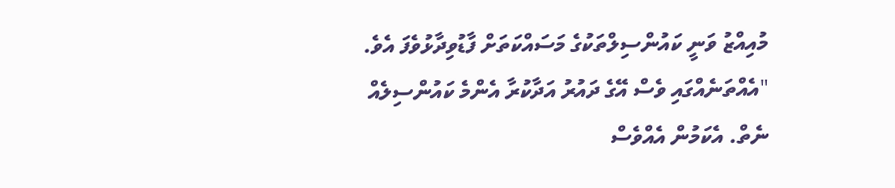މުއިއްޒު ވަނީ ކައުންސިލްތަކުގެ މަސައްކަތަށް ފާޑުވިދާޅުވެފަ އެވެ. "އެއްތަނެއްގައި ވެސް އޭގެ ދައުރު އަދާކުރާ އެންމެ ކައުންސިލެއް ނެތް. އެކަމުން އެއްވެސް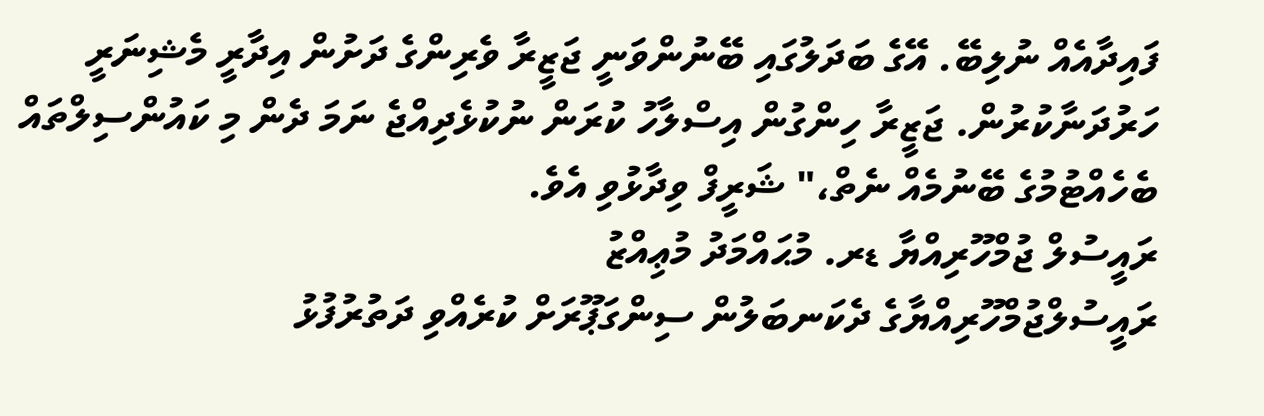ފައިދާއެއް ނުލިބޭ. އޭގެ ބަދަލުގައި ބޭނުންވަނީ ޖަޒީރާ ވެރިންގެ ދަށުން އިދާރީ މެޝިނަރީ ހަރުދަނާކުރުން. ޖަޒީރާ ހިންގުން އިސްލާހު ކުރަން ނުކުޅެދިއްޖެ ނަމަ ދެން މި ކައުންސިލްތައް ބެހެއްޓުމުގެ ބޭނުމެއް ނެތް،" ޝަރީފް ވިދާޅުވި އެވެ.
ރައީސުލް ޖުމްހޫރިއްޔާ ޑރ. މުޙައްމަދު މުޢިއްޒު
ރައީސުލްޖުމްހޫރިއްޔާގެ ދެކަނބަލުން ސިންގަޕޫރަށް ކުރެއްވި ދަތުރުފުޅު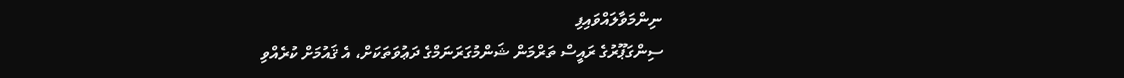ނިންމަވާލައްވައިފި
ސިންގަޕޫރުގެ ރައީސް ތަރްމަން ޝަންމުގަރަނަމްގެ ދަޢުވަތަކަށް، އެ ޤައުމަށް ކުރެއްވި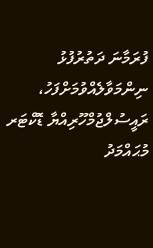ފުރަމާނަ ދަތުރުފުޅު ނިންމަވާލެއްވުމަށްފަހު، ރައީސުލްޖުމްހޫރިއްޔާ ޑޮކްޓަރ މުޙައްމަދު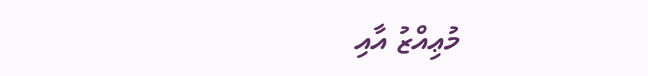މުޢިއްޒު އާއި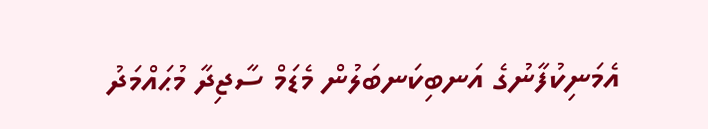އެމަނިކުފާނުގެ އަނބިކަނބަލުން މެޑަމް ސާޖިދާ މުޙައްމަދު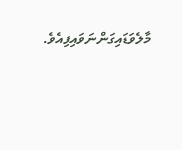މާލެވަޑައިގަންނަވައިފިއެވެ.